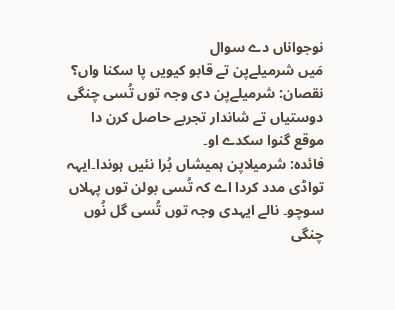نوجواناں دے سوال
مَیں شرمیلےپن تے قابو کیویں پا سکنا واں؟
نقصان: شرمیلےپن دی وجہ توں تُسی چنگی دوستیاں تے شاندار تجربے حاصل کرن دا موقع گنوا سکدے او۔
فائدہ: شرمیلاپن ہمیشاں بُرا نئیں ہوندا۔ایہہ تواڈی مدد کردا اے کہ تُسی بولن توں پہلاں سوچو۔ نالے ایہدی وجہ توں تُسی گل نُوں چنگی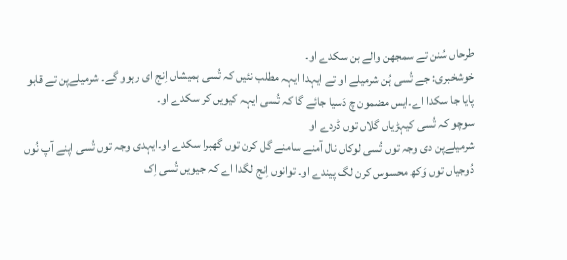طرحاں سُنن تے سمجھن والے بن سکدے او۔
خوشخبری: جے تُسی ہُن شرمیلے او تے ایہدا ایہہ مطلب نئیں کہ تُسی ہمیشاں اِنج ای رہوو گے۔ شرمیلےپن تے قابو پایا جا سکدا اے۔ایس مضمون چ دَسیا جائے گا کہ تُسی ایہہ کیویں کر سکدے او۔
سوچو کہ تُسی کیہڑیاں گلاں توں ڈردے او
شرمیلےپن دی وجہ توں تُسی لوکاں نال آمنے سامنے گل کرن توں گھبرا سکدے او۔ایہدی وجہ توں تُسی اپنے آپ نُوں دُوجیاں توں وَکھ محسوس کرن لگ پیندے او۔ توانوں اِنج لگدا اے کہ جیویں تُسی اِک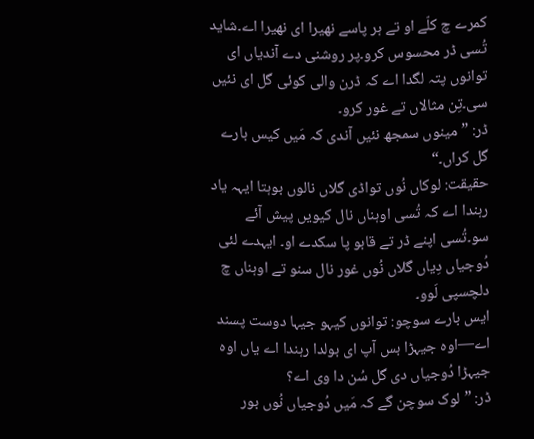کمرے چ کلّے او تے ہر پاسے نھیرا ای نھیرا اے۔شاید تُسی ڈر محسوس کرو۔پر روشنی دے آندیاں ای توانوں پتہ لگدا اے کہ ڈرن والی کوئی گل ای نئیں سی۔تِن مثالاں تے غور کرو۔
ڈر: ”مینوں سمجھ نئیں آندی کہ مَیں کیس بارے گل کراں۔“
حقیقت: لوکاں نُوں تواڈی گلاں نالوں بوہتا ایہہ یاد رہندا اے کہ تُسی اوہناں نال کیویں پیش آئے سو۔تُسی اپنے ڈر تے قابو پا سکدے او۔ ایہدے لئی دُوجیاں دِیاں گلاں نُوں غور نال سنو تے اوہناں چ دلچسپی لَوو۔
ایس بارے سوچو: توانوں کیہو جیہا دوست پسند اے—اوہ جیہڑا بس آپ ای بولدا رہندا اے یاں اوہ جیہڑا دُوجیاں دی گل سُن دا وی اے؟
ڈر: ”لوک سوچن گے کہ مَیں دُوجیاں نُوں بور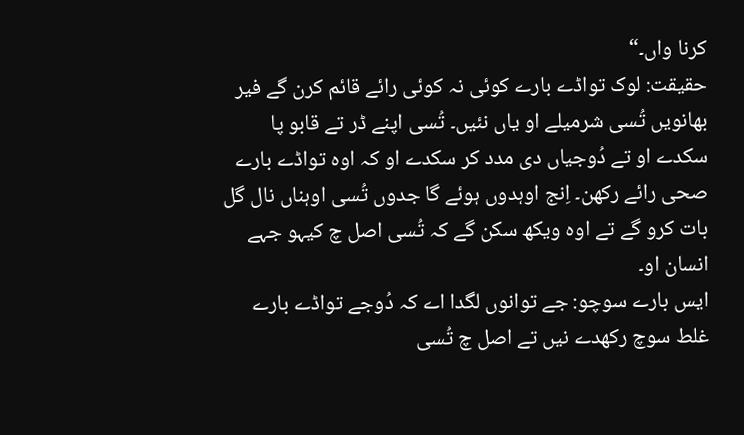کرنا واں۔“
حقیقت: لوک تواڈے بارے کوئی نہ کوئی رائے قائم کرن گے فیر بھانویں تُسی شرمیلے او یاں نئیں۔ تُسی اپنے ڈر تے قابو پا سکدے او تے دُوجیاں دی مدد کر سکدے او کہ اوہ تواڈے بارے صحی رائے رکھن۔ اِنج اوہدوں ہوئے گا جدوں تُسی اوہناں نال گل بات کرو گے تے اوہ ویکھ سکن گے کہ تُسی اصل چ کیہو جہے انسان او۔
ایس بارے سوچو: جے توانوں لگدا اے کہ دُوجے تواڈے بارے غلط سوچ رکھدے نیں تے اصل چ تُسی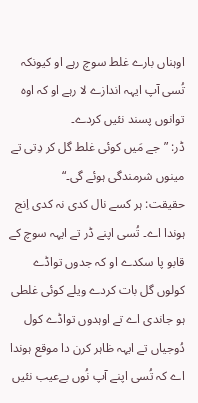اوہناں بارے غلط سوچ رہے او کیونکہ تُسی آپ ایہہ اندازے لا رہے او کہ اوہ توانوں پسند نئیں کردے۔
ڈر: ”جے مَیں کوئی غلط گل کر دِتی تے مینوں شرمندگی ہوئے گی۔“
حقیقت: ہر کسے نال کدی نہ کدی اِنج ہوندا اے۔ تُسی اپنے ڈر تے ایہہ سوچ کے قابو پا سکدے او کہ جدوں تواڈے کولوں گل بات کردے ویلے کوئی غلطی ہو جاندی اے تے اوہدوں تواڈے کول دُوجیاں تے ایہہ ظاہر کرن دا موقع ہوندا اے کہ تُسی اپنے آپ نُوں بےعیب نئیں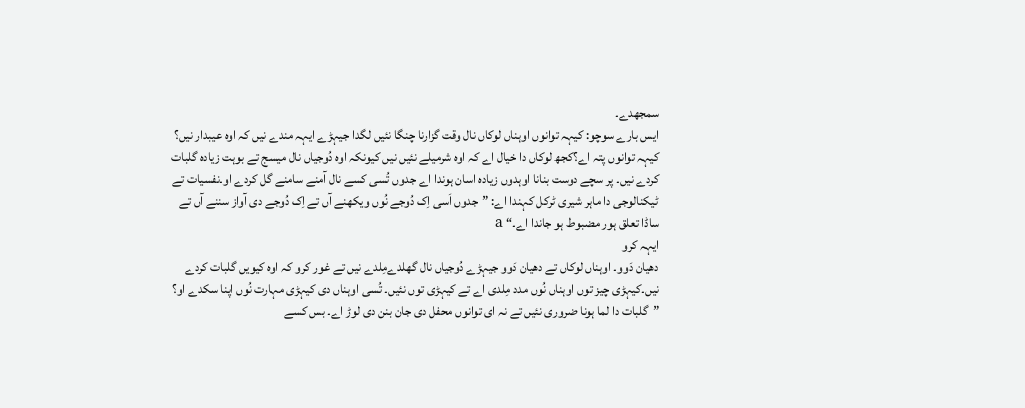سمجھدے۔
ایس بارے سوچو: کیہہ توانوں اوہناں لوکاں نال وقت گزارنا چنگا نئیں لگدا جیہڑے ایہہ مندے نیں کہ اوہ عیبدار نیں؟
کیہہ توانوں پتہ اے؟کجھ لوکاں دا خیال اے کہ اوہ شرمیلے نئیں نیں کیونکہ اوہ دُوجیاں نال میسج تے بوہت زیادہ گلبات کردے نیں۔ پر سچے دوست بنانا اوہدوں زیادہ اسان ہوندا اے جدوں تُسی کسے نال آمنے سامنے گل کردے او۔نفسیات تے ٹیکنالوجی دا ماہر شیری ٹرکل کہندا اے: ”جدوں اَسی اِک دُوجے نُوں ویکھنے آں تے اِک دُوجے دی آواز سننے آں تے ساڈا تعلق ہور مضبوط ہو جاندا اے۔“ a
ایہہ کرو
دھیان دَوو۔ اوہناں لوکاں تے دھیان دَوو جیہڑے دُوجیاں نال گھلدےمِلدے نیں تے غور کرو کہ اوہ کیویں گلبات کردے نیں۔کیہڑی چیز توں اوہناں نُوں مدد مِلدی اے تے کیہڑی توں نئیں۔ تُسی اوہناں دی کیہڑی مہارت نُوں اپنا سکدے او؟
”گلبات دا لما ہونا ضروری نئیں تے نہ ای توانوں محفل دی جان بنن دی لوڑ اے۔ بس کسے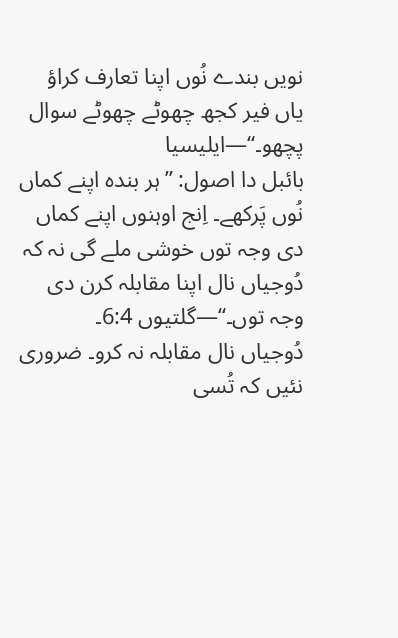نویں بندے نُوں اپنا تعارف کراؤ یاں فیر کجھ چھوٹے چھوٹے سوال پچھو۔“—ایلیسیا
بائبل دا اصول: ”ہر بندہ اپنے کماں نُوں پَرکھے۔ اِنج اوہنوں اپنے کماں دی وجہ توں خوشی ملے گی نہ کہ دُوجیاں نال اپنا مقابلہ کرن دی وجہ توں۔“—گلتیوں 6:4۔
دُوجیاں نال مقابلہ نہ کرو۔ ضروری نئیں کہ تُسی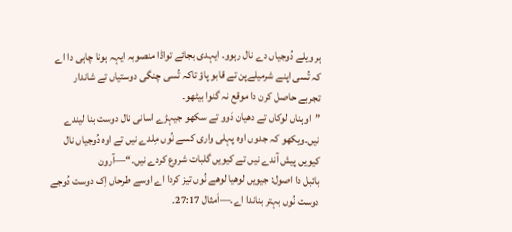ہر ویلے دُوجیاں دے نال رہوو۔ ایہدی بجائے تواڈا منصوبہ ایہہ ہونا چاہی دا اے کہ تُسی اپنے شرمیلےپن تے قابو پاؤ تاکہ تُسی چنگی دوستیاں تے شاندار تجربے حاصل کرن دا موقع نہ گنوا بیٹھو۔
”اوہناں لوکاں تے دھیان دَوو تے سکھو جیہڑے اسانی نال دوست بنا لیندے نیں۔ویکھو کہ جدوں اوہ پہلی واری کسے نُوں مِلدے نیں تے اوہ دُوجیاں نال کیویں پیش آندے نیں تے کیویں گلبات شروع کردے نیں۔“—آرون
بائبل دا اصول: جیویں لوھیا لوھے نُوں تیز کردا اے اوسے طرحاں اِک دوست دُوجے دوست نُوں بہتر بناندا اے۔—اَمثال 27:17۔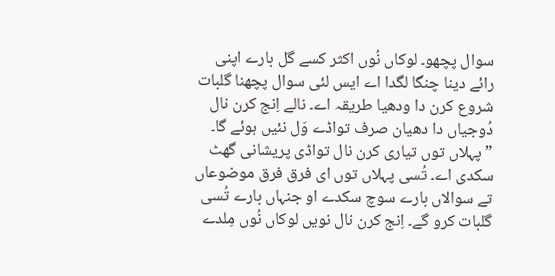سوال پچھو۔ لوکاں نُوں اکثر کسے گل بارے اپنی رائے دینا چنگا لگدا اے ایس لئی سوال پچھنا گلبات شروع کرن دا ودھیا طریقہ اے۔ نالے اِنج کرن نال دُوجیاں دا دھیان صرف تواڈے وَل نئیں ہوئے گا۔
”پہلاں توں تیاری کرن نال تواڈی پریشانی گھٹ سکدی اے۔ تُسی پہلاں توں ای فرق فرق موضوعاں تے سوالاں بارے سوچ سکدے او جنہاں بارے تُسی گلبات کرو گے۔ اِنج کرن نال نویں لوکاں نُوں مِلدے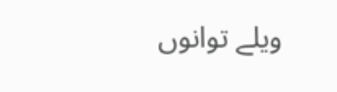ویلے توانوں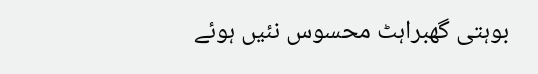بوہتی گھبراہٹ محسوس نئیں ہوئے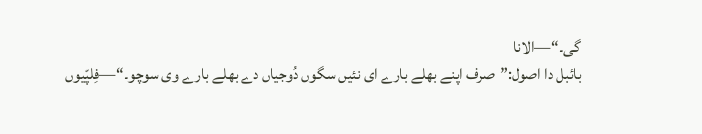گی۔“—الانا
بائبل دا اصول:”صرف اپنے بھلے بارے ای نئیں سگوں دُوجیاں دے بھلے بارے وی سوچو۔“—فِلپّیوں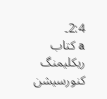2:4۔
a کتاب ریکلیمنگ کنورسیشن